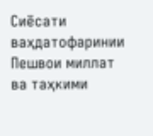Сиёсати ваҳдатофаринии Пешвои миллат ва таҳкими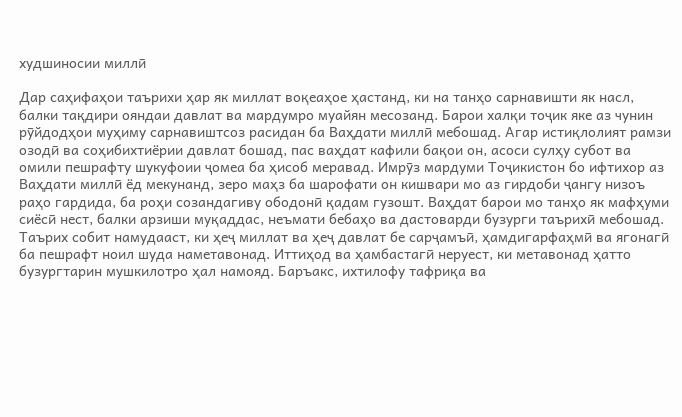худшиносии миллӣ

Дар саҳифаҳои таърихи ҳар як миллат воқеаҳое ҳастанд, ки на танҳо сарнавишти як насл, балки тақдири ояндаи давлат ва мардумро муайян месозанд. Барои халқи тоҷик яке аз чунин рӯйдодҳои муҳиму сарнавиштсоз расидан ба Ваҳдати миллӣ мебошад. Агар истиқлолият рамзи озодӣ ва соҳибихтиёрии давлат бошад, пас ваҳдат кафили бақои он, асоси сулҳу субот ва омили пешрафту шукуфоии ҷомеа ба ҳисоб меравад. Имрӯз мардуми Тоҷикистон бо ифтихор аз Ваҳдати миллӣ ёд мекунанд, зеро маҳз ба шарофати он кишвари мо аз гирдоби ҷангу низоъ раҳо гардида, ба роҳи созандагиву ободонӣ қадам гузошт. Ваҳдат барои мо танҳо як мафҳуми сиёсӣ нест, балки арзиши муқаддас, неъмати бебаҳо ва дастоварди бузурги таърихӣ мебошад.
Таърих собит намудааст, ки ҳеҷ миллат ва ҳеҷ давлат бе сарҷамъӣ, ҳамдигарфаҳмӣ ва ягонагӣ ба пешрафт ноил шуда наметавонад. Иттиҳод ва ҳамбастагӣ неруест, ки метавонад ҳатто бузургтарин мушкилотро ҳал намояд. Баръакс, ихтилофу тафриқа ва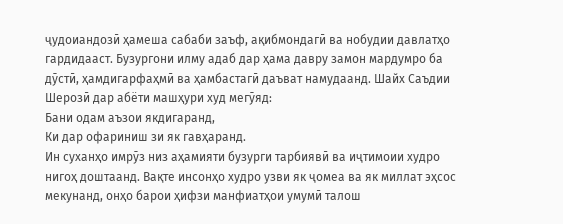ҷудоиандозӣ ҳамеша сабаби заъф, ақибмондагӣ ва нобудии давлатҳо гардидааст. Бузургони илму адаб дар ҳама давру замон мардумро ба дӯстӣ, ҳамдигарфаҳмӣ ва ҳамбастагӣ даъват намудаанд. Шайх Саъдии Шерозӣ дар абёти машҳури худ мегӯяд:
Бани одам аъзои якдигаранд,
Ки дар офариниш зи як гавҳаранд.
Ин суханҳо имрӯз низ аҳамияти бузурги тарбиявӣ ва иҷтимоии худро нигоҳ доштаанд. Вақте инсонҳо худро узви як ҷомеа ва як миллат эҳсос мекунанд, онҳо барои ҳифзи манфиатҳои умумӣ талош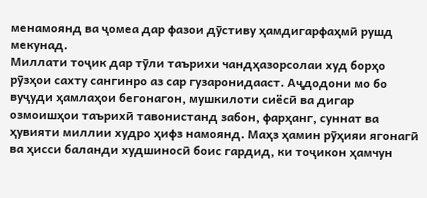менамоянд ва ҷомеа дар фазои дӯстиву ҳамдигарфаҳмӣ рушд мекунад.
Миллати тоҷик дар тӯли таърихи чандҳазорсолаи худ борҳо рӯзҳои сахту сангинро аз сар гузаронидааст. Аҷдодони мо бо вуҷуди ҳамлаҳои бегонагон, мушкилоти сиёсӣ ва дигар озмоишҳои таърихӣ тавонистанд забон, фарҳанг, суннат ва ҳувияти миллии худро ҳифз намоянд. Маҳз ҳамин рӯҳияи ягонагӣ ва ҳисси баланди худшиносӣ боис гардид, ки тоҷикон ҳамчун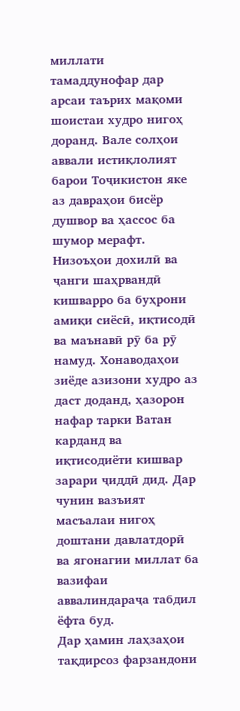миллати тамаддунофар дар арсаи таърих мақоми шоистаи худро нигоҳ доранд. Вале солҳои аввали истиқлолият барои Тоҷикистон яке аз давраҳои бисёр душвор ва ҳассос ба шумор мерафт. Низоъҳои дохилӣ ва ҷанги шаҳрвандӣ кишварро ба буҳрони амиқи сиёсӣ, иқтисодӣ ва маънавӣ рӯ ба рӯ намуд. Хонаводаҳои зиёде азизони худро аз даст доданд, ҳазорон нафар тарки Ватан карданд ва иқтисодиёти кишвар зарари ҷиддӣ дид. Дар чунин вазъият масъалаи нигоҳ доштани давлатдорӣ ва ягонагии миллат ба вазифаи аввалиндараҷа табдил ёфта буд.
Дар ҳамин лаҳзаҳои тақдирсоз фарзандони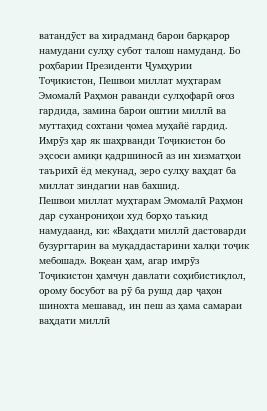ватандӯст ва хирадманд барои барқарор намудани сулҳу субот талош намуданд. Бо роҳбарии Президенти Ҷумҳурии Тоҷикистон, Пешвои миллат муҳтарам Эмомалӣ Раҳмон раванди сулҳофарӣ оғоз гардида, замина барои оштии миллӣ ва муттаҳид сохтани ҷомеа муҳайё гардид. Имрӯз ҳар як шаҳрванди Тоҷикистон бо эҳсоси амиқи қадршиносӣ аз ин хизматҳои таърихӣ ёд мекунад, зеро сулҳу ваҳдат ба миллат зиндагии нав бахшид.
Пешвои миллат муҳтарам Эмомалӣ Раҳмон дар суханрониҳои худ борҳо таъкид намудаанд, ки: «Ваҳдати миллӣ дастоварди бузургтарин ва муқаддастарини халқи тоҷик мебошад». Воқеан ҳам, агар имрӯз Тоҷикистон ҳамчун давлати соҳибистиқлол, орому босубот ва рӯ ба рушд дар ҷаҳон шинохта мешавад, ин пеш аз ҳама самараи ваҳдати миллӣ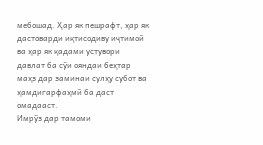мебошад. Ҳар як пешрафт, ҳар як дастоварди иқтисодиву иҷтимоӣ ва ҳар як қадами устувори давлат ба сӯи ояндаи беҳтар маҳз дар заминаи сулҳу субот ва ҳамдигарфаҳмӣ ба даст омадааст.
Имрӯз дар тамоми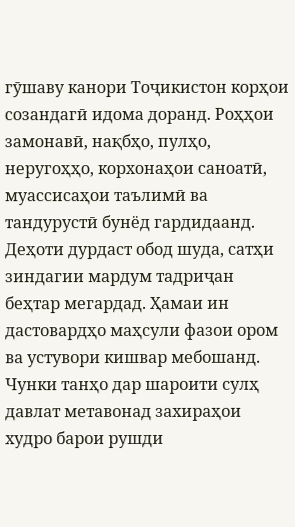гӯшаву канори Тоҷикистон корҳои созандагӣ идома доранд. Роҳҳои замонавӣ, нақбҳо, пулҳо, неругоҳҳо, корхонаҳои саноатӣ, муассисаҳои таълимӣ ва тандурустӣ бунёд гардидаанд. Деҳоти дурдаст обод шуда, сатҳи зиндагии мардум тадриҷан беҳтар мегардад. Ҳамаи ин дастовардҳо маҳсули фазои ором ва устувори кишвар мебошанд. Чунки танҳо дар шароити сулҳ давлат метавонад захираҳои худро барои рушди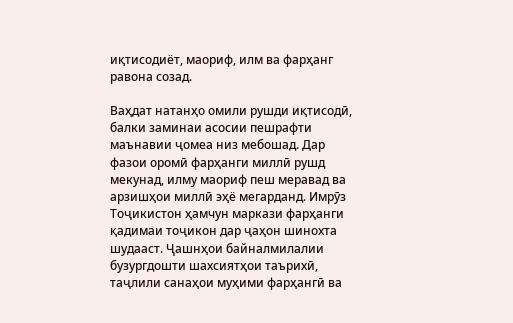иқтисодиёт, маориф, илм ва фарҳанг равона созад.

Ваҳдат натанҳо омили рушди иқтисодӣ, балки заминаи асосии пешрафти маънавии ҷомеа низ мебошад. Дар фазои оромӣ фарҳанги миллӣ рушд мекунад, илму маориф пеш меравад ва арзишҳои миллӣ эҳё мегарданд. Имрӯз Тоҷикистон ҳамчун маркази фарҳанги қадимаи тоҷикон дар ҷаҳон шинохта шудааст. Ҷашнҳои байналмилалии бузургдошти шахсиятҳои таърихӣ, таҷлили санаҳои муҳими фарҳангӣ ва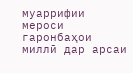муаррифии мероси гаронбаҳои миллӣ дар арсаи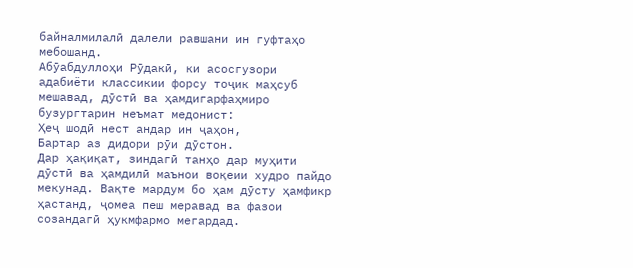байналмилалӣ далели равшани ин гуфтаҳо мебошанд.
Абӯабдуллоҳи Рӯдакӣ, ки асосгузори адабиёти классикии форсу тоҷик маҳсуб мешавад, дӯстӣ ва ҳамдигарфаҳмиро бузургтарин неъмат медонист:
Ҳеҷ шодӣ нест андар ин ҷаҳон,
Бартар аз дидори рӯи дӯстон.
Дар ҳақиқат, зиндагӣ танҳо дар муҳити дӯстӣ ва ҳамдилӣ маънои воқеии худро пайдо мекунад. Вақте мардум бо ҳам дӯсту ҳамфикр ҳастанд, ҷомеа пеш меравад ва фазои созандагӣ ҳукмфармо мегардад.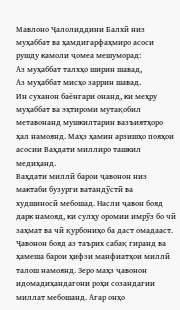Мавлоно Ҷалолиддини Балхӣ низ муҳаббат ва ҳамдигарфаҳмиро асоси рушду камоли ҷомеа мешуморад:
Аз муҳаббат талхҳо ширин шавад,
Аз муҳаббат мисҳо заррин шавад.
Ин суханон баёнгари онанд, ки меҳру муҳаббат ва эҳтироми мутақобил метавонанд мушкилтарин вазъиятҳоро ҳал намоянд. Маҳз ҳамин арзишҳо пояҳои асосии Ваҳдати миллиро ташкил медиҳанд.
Ваҳдати миллӣ барои ҷавонон низ мактаби бузурги ватандӯстӣ ва худшиносӣ мебошад. Насли ҷавон бояд дарк намояд, ки сулҳу оромии имрӯз бо чӣ заҳмат ва чӣ қурбониҳо ба даст омадааст. Ҷавонон бояд аз таърих сабақ гиранд ва ҳамеша барои ҳифзи манфиатҳои миллӣ талош намоянд. Зеро маҳз ҷавонон идомадиҳандагони роҳи созандагии миллат мебошанд. Агар онҳо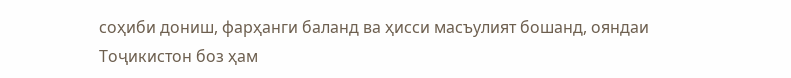соҳиби дониш, фарҳанги баланд ва ҳисси масъулият бошанд, ояндаи Тоҷикистон боз ҳам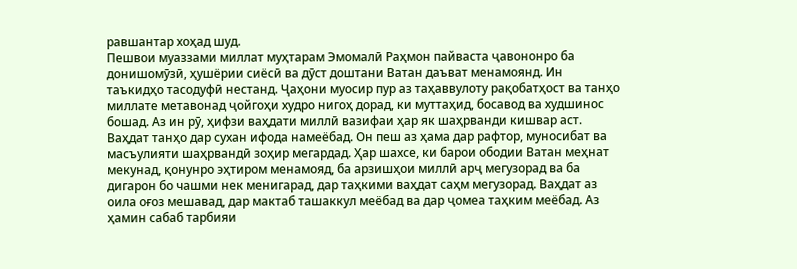равшантар хоҳад шуд.
Пешвои муаззами миллат муҳтарам Эмомалӣ Раҳмон пайваста ҷавононро ба донишомӯзӣ, ҳушёрии сиёсӣ ва дӯст доштани Ватан даъват менамоянд. Ин таъкидҳо тасодуфӣ нестанд. Ҷаҳони муосир пур аз таҳаввулоту рақобатҳост ва танҳо миллате метавонад ҷойгоҳи худро нигоҳ дорад, ки муттаҳид, босавод ва худшинос бошад. Аз ин рӯ, ҳифзи ваҳдати миллӣ вазифаи ҳар як шаҳрванди кишвар аст.
Ваҳдат танҳо дар сухан ифода намеёбад. Он пеш аз ҳама дар рафтор, муносибат ва масъулияти шаҳрвандӣ зоҳир мегардад. Ҳар шахсе, ки барои ободии Ватан меҳнат мекунад, қонунро эҳтиром менамояд, ба арзишҳои миллӣ арҷ мегузорад ва ба дигарон бо чашми нек менигарад, дар таҳкими ваҳдат саҳм мегузорад. Ваҳдат аз оила оғоз мешавад, дар мактаб ташаккул меёбад ва дар ҷомеа таҳким меёбад. Аз ҳамин сабаб тарбияи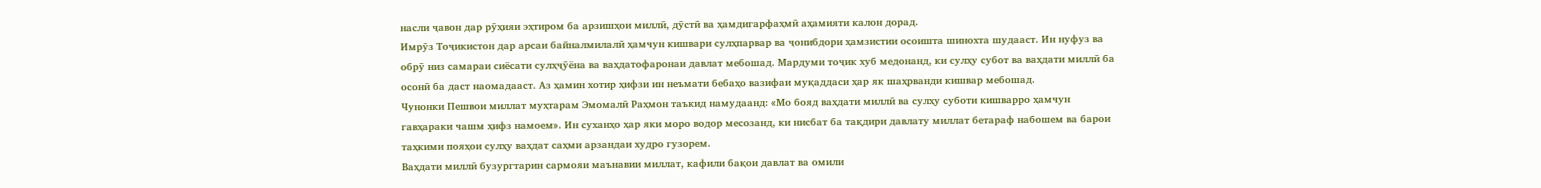насли ҷавон дар рӯҳияи эҳтиром ба арзишҳои миллӣ, дӯстӣ ва ҳамдигарфаҳмӣ аҳамияти калон дорад.
Имрӯз Тоҷикистон дар арсаи байналмилалӣ ҳамчун кишвари сулҳпарвар ва ҷонибдори ҳамзистии осоишта шинохта шудааст. Ин нуфуз ва обрӯ низ самараи сиёсати сулҳҷӯёна ва ваҳдатофаронаи давлат мебошад. Мардуми тоҷик хуб медонанд, ки сулҳу субот ва ваҳдати миллӣ ба осонӣ ба даст наомадааст. Аз ҳамин хотир ҳифзи ин неъмати бебаҳо вазифаи муқаддаси ҳар як шаҳрванди кишвар мебошад.
Чунонки Пешвои миллат муҳтарам Эмомалӣ Раҳмон таъкид намудаанд: «Мо бояд ваҳдати миллӣ ва сулҳу суботи кишварро ҳамчун гавҳараки чашм ҳифз намоем». Ин суханҳо ҳар яки моро водор месозанд, ки нисбат ба тақдири давлату миллат бетараф набошем ва барои таҳкими пояҳои сулҳу ваҳдат саҳми арзандаи худро гузорем.
Ваҳдати миллӣ бузургтарин сармояи маънавии миллат, кафили бақои давлат ва омили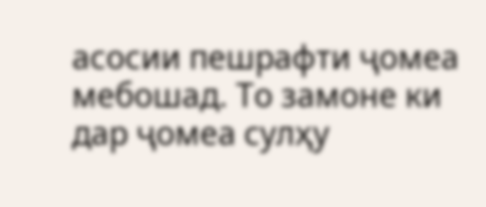асосии пешрафти ҷомеа мебошад. То замоне ки дар ҷомеа сулҳу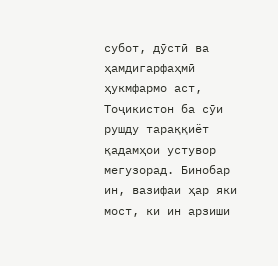субот, дӯстӣ ва ҳамдигарфаҳмӣ ҳукмфармо аст, Тоҷикистон ба сӯи рушду тараққиёт қадамҳои устувор мегузорад. Бинобар ин, вазифаи ҳар яки мост, ки ин арзиши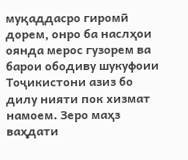муқаддасро гиромӣ дорем, онро ба наслҳои оянда мерос гузорем ва барои ободиву шукуфоии Тоҷикистони азиз бо дилу нияти пок хизмат намоем. Зеро маҳз ваҳдати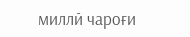миллӣ чароғи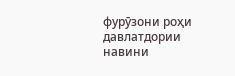фурӯзони роҳи давлатдории навини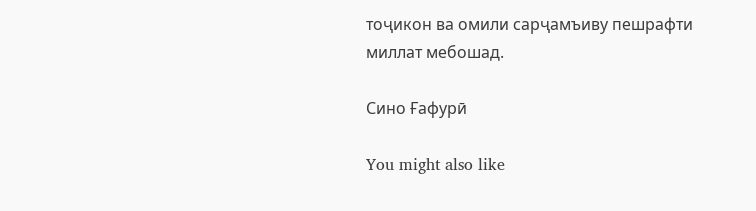тоҷикон ва омили сарҷамъиву пешрафти миллат мебошад.

Сино Ғафурӣ

You might also like